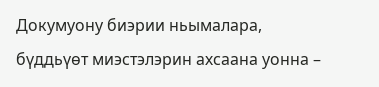Докумуону биэрии ньымалара, бүддьүөт миэстэлэрин ахсаана уонна –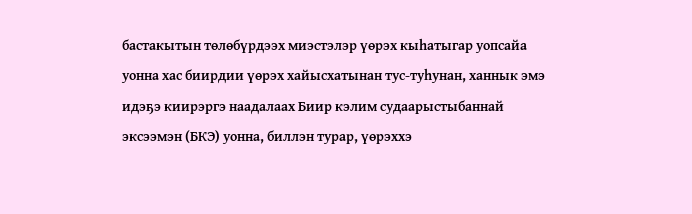бастакытын төлөбүрдээх миэстэлэр үөрэх кыһатыгар уопсайа уонна хас биирдии үөрэх хайысхатынан тус-туһунан, ханнык эмэ идэҕэ киирэргэ наадалаах Биир кэлим судаарыстыбаннай эксээмэн (БКЭ) уонна, биллэн турар, үөрэххэ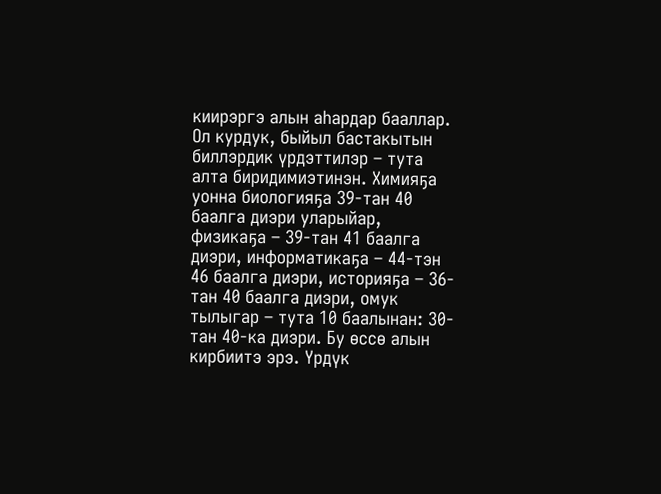киирэргэ алын аһардар бааллар. Ол курдук, быйыл бастакытын биллэрдик үрдэттилэр – тута алта биридимиэтинэн. Химияҕа уонна биологияҕа 39-тан 40 баалга диэри уларыйар, физикаҕа – 39-тан 41 баалга диэри, информатикаҕa – 44-тэн 46 баалга диэри, историяҕа – 36-тан 40 баалга диэри, омук тылыгар – тута 10 баалынан: 30-тан 40-ка диэри. Бу өссө алын кирбиитэ эрэ. Үрдүк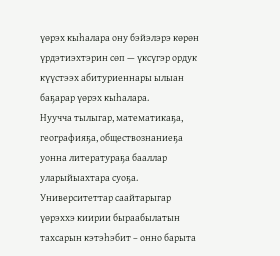үөрэх кыһалара ону бэйэлэрэ көрөн үрдэтиэхтэрин сөп — үксүгэр ордук күүстээх абитуриеннары ылыан баҕарар үөрэх кыһалара.
Нуучча тылыгар, математикаҕа, географияҕа, обществознаниеҕа уонна литератураҕа бааллар уларыйыахтара суоҕа. Университеттар саайтарыгар үөрэххэ киирии быраабылатын тахсарын кэтэһэбит – онно барыта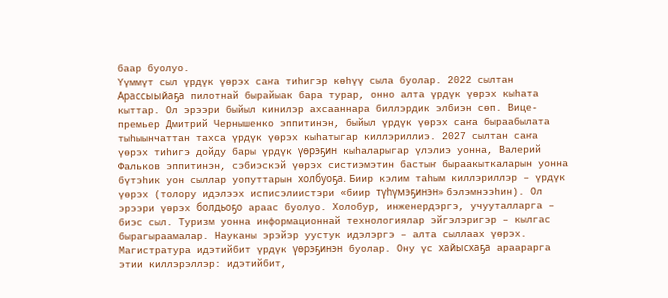баар буолуо.
Үүммүт сыл үрдүк үөрэх саҥа тиһигэр көһүү сыла буолар. 2022 сылтан Арассыыйаҕа пилотнай бырайыак бара турар, онно алта үрдүк үөрэх кыһата кыттар. Ол эрээри быйыл кинилэр ахсааннара биллэрдик элбиэн сөп. Вице-премьер Дмитрий Чернышенко эппитинэн, быйыл үрдүк үөрэх саҥа быраабылата тыһыынчаттан тахса үрдүк үөрэх кыһатыгар киллэриллиэ. 2027 сылтан саҥа үөрэх тиһигэ дойду бары үрдүк үөрэҕин кыһаларыгар үлэлиэ уонна, Валерий Фальков эппитинэн, сэбиэскэй үөрэх систиэмэтин бастыҥ быраакыткаларын уонна бүтэһик уон сыллар уопуттарын холбуоҕа. Биир кэлим таһым киллэриллэр – үрдүк үөрэх (толору идэлээх исписэлиистэри «биир түһүмэҕинэн» бэлэмнээһин). Ол эрээри үөрэх болдьоҕо араас буолуо. Холобур, инженердэргэ, учууталларга – биэс сыл. Туризм уонна информационнай технологиялар эйгэлэригэр – кылгас бырагыраамалар. Науканы эрэйэр уустук идэлэргэ – алта сыллаах үөрэх. Магистратура идэтийбит үрдүк үөрэҕинэн буолар. Ону үс хайысхаҕа араарарга этии киллэрэллэр: идэтийбит,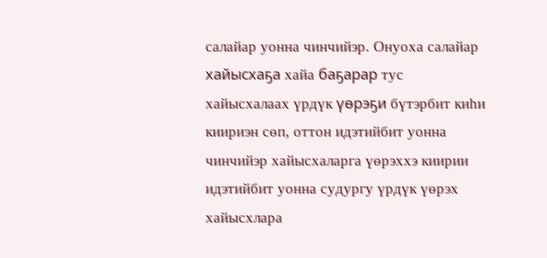салайар уонна чинчийэр. Онуоха салайар хайысхаҕа хайа баҕарар тус хайысхалаах үрдүк үөрэҕи бүтэрбит киһи киириэн сөп, оттон идэтийбит уонна чинчийэр хайысхаларга үөрэххэ киирии идэтийбит уонна судургу үрдүк үөрэх хайысхлара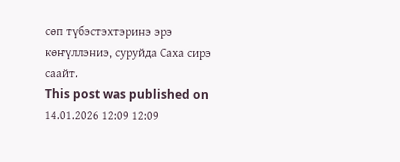сөп түбэстэхтэринэ эрэ көҥүллэниэ, суруйда Саха сирэ саайт.
This post was published on 14.01.2026 12:09 12:09